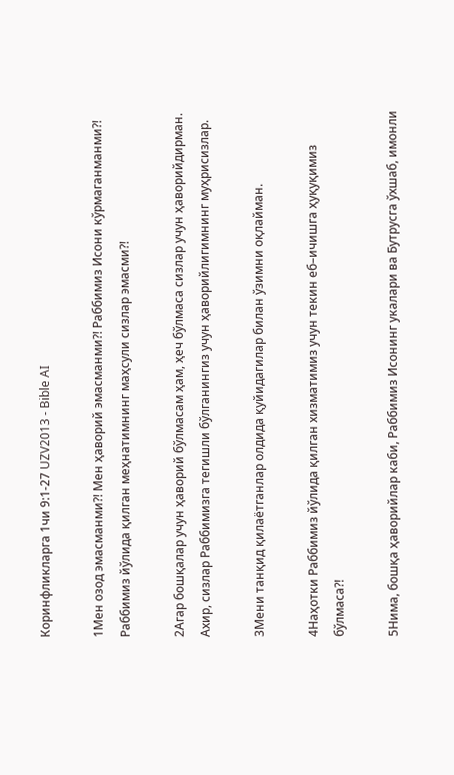Коринфликларга 1чи 9:1-27 UZV2013 - Bible AI

1Мен озод эмасманми?! Мен ҳаворий эмасманми?! Раббимиз Исони кўрмаганманми?! Раббимиз йўлида қилган меҳнатимнинг маҳсули сизлар эмасми?!

2Агар бошқалар учун ҳаворий бўлмасам ҳам, ҳеч бўлмаса сизлар учун ҳаворийдирман. Ахир, сизлар Раббимизга тегишли бўлганингиз учун ҳаворийлигимнинг муҳрисизлар.

3Мени танқид қилаётганлар олдида қуйидагилар билан ўзимни оқлайман.

4Наҳотки Раббимиз йўлида қилган хизматимиз учун текин еб–ичишга ҳуқуқимиз бўлмаса?!

5Нима, бошқа ҳаворийлар каби, Раббимиз Исонинг укалари ва Бутрусга ўхшаб, имонли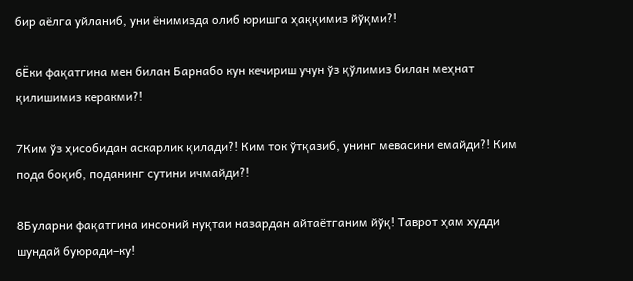бир аёлга уйланиб, уни ёнимизда олиб юришга ҳаққимиз йўқми?!

6Ёки фақатгина мен билан Барнабо кун кечириш учун ўз қўлимиз билан меҳнат қилишимиз керакми?!

7Ким ўз ҳисобидан аскарлик қилади?! Ким ток ўтқазиб, унинг мевасини емайди?! Ким пода боқиб, поданинг сутини ичмайди?!

8Буларни фақатгина инсоний нуқтаи назардан айтаётганим йўқ! Таврот ҳам худди шундай буюради–ку!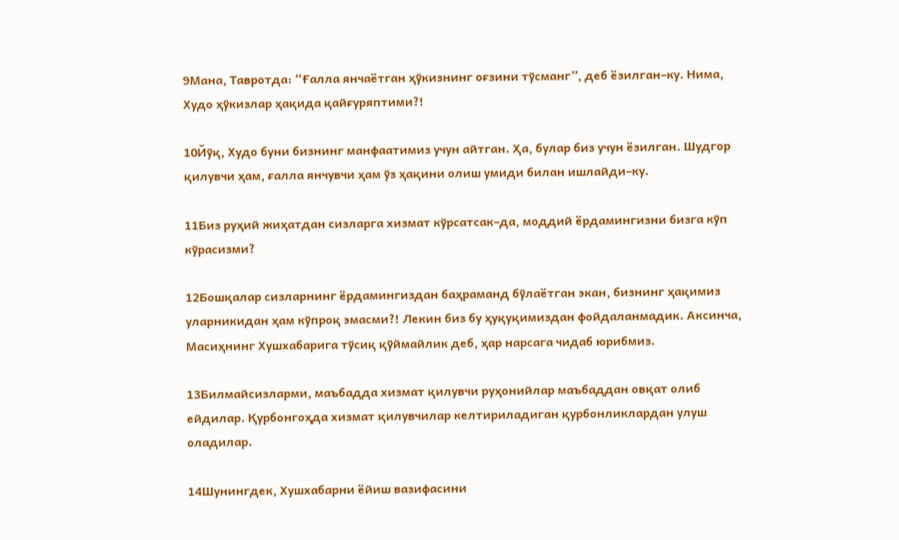9Мана, Тавротда: “Ғалла янчаётган ҳўкизнинг оғзини тўсманг”, деб ёзилган–ку. Нима, Худо ҳўкизлар ҳақида қайғуряптими?!

10Йўқ, Худо буни бизнинг манфаатимиз учун айтган. Ҳа, булар биз учун ёзилган. Шудгор қилувчи ҳам, ғалла янчувчи ҳам ўз ҳақини олиш умиди билан ишлайди–ку.

11Биз руҳий жиҳатдан сизларга хизмат кўрсатсак–да, моддий ёрдамингизни бизга кўп кўрасизми?

12Бошқалар сизларнинг ёрдамингиздан баҳраманд бўлаётган экан, бизнинг ҳақимиз уларникидан ҳам кўпроқ эмасми?! Лекин биз бу ҳуқуқимиздан фойдаланмадик. Аксинча, Масиҳнинг Хушхабарига тўсиқ қўймайлик деб, ҳар нарсага чидаб юрибмиз.

13Билмайсизларми, маъбадда хизмат қилувчи руҳонийлар маъбаддан овқат олиб ейдилар. Қурбонгоҳда хизмат қилувчилар келтириладиган қурбонликлардан улуш оладилар.

14Шунингдек, Хушхабарни ёйиш вазифасини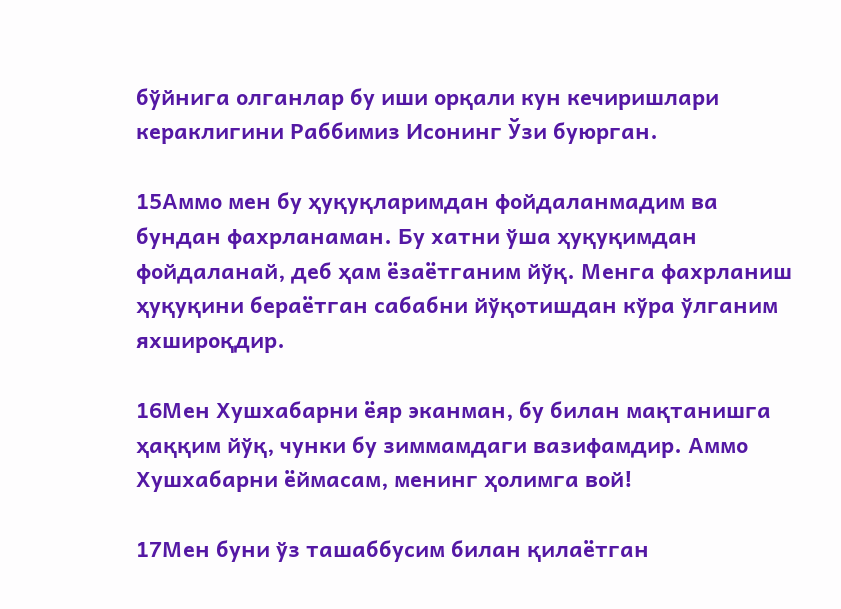бўйнига олганлар бу иши орқали кун кечиришлари кераклигини Раббимиз Исонинг Ўзи буюрган.

15Аммо мен бу ҳуқуқларимдан фойдаланмадим ва бундан фахрланаман. Бу хатни ўша ҳуқуқимдан фойдаланай, деб ҳам ёзаётганим йўқ. Менга фахрланиш ҳуқуқини бераётган сабабни йўқотишдан кўра ўлганим яхшироқдир.

16Мен Хушхабарни ёяр эканман, бу билан мақтанишга ҳаққим йўқ, чунки бу зиммамдаги вазифамдир. Аммо Хушхабарни ёймасам, менинг ҳолимга вой!

17Мен буни ўз ташаббусим билан қилаётган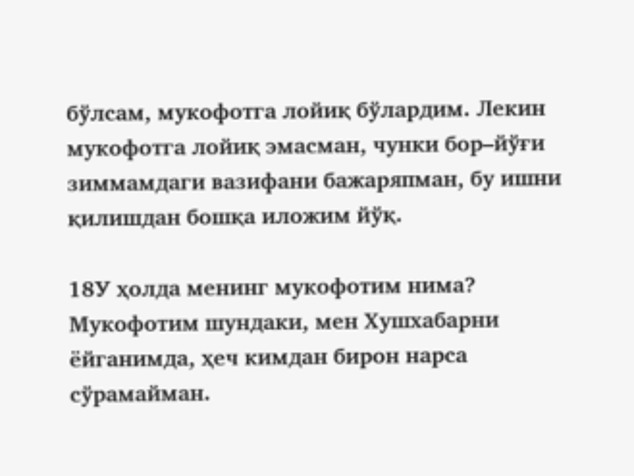бўлсам, мукофотга лойиқ бўлардим. Лекин мукофотга лойиқ эмасман, чунки бор–йўғи зиммамдаги вазифани бажаряпман, бу ишни қилишдан бошқа иложим йўқ.

18У ҳолда менинг мукофотим нима? Мукофотим шундаки, мен Хушхабарни ёйганимда, ҳеч кимдан бирон нарса сўрамайман.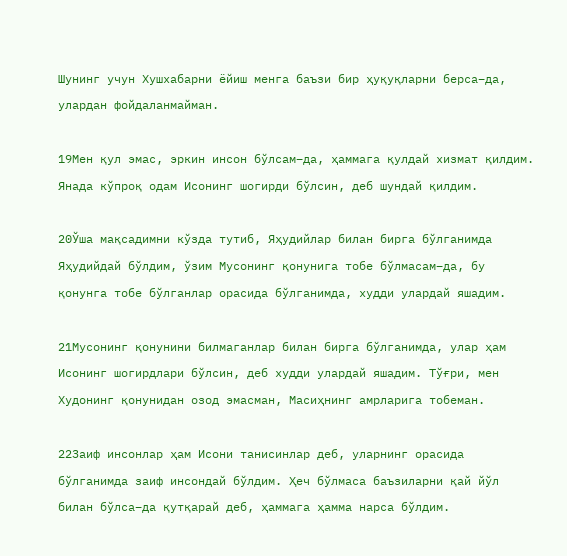Шунинг учун Хушхабарни ёйиш менга баъзи бир ҳуқуқларни берса–да, улардан фойдаланмайман.

19Мен қул эмас, эркин инсон бўлсам–да, ҳаммага қулдай хизмат қилдим. Янада кўпроқ одам Исонинг шогирди бўлсин, деб шундай қилдим.

20Ўша мақсадимни кўзда тутиб, Яҳудийлар билан бирга бўлганимда Яҳудийдай бўлдим, ўзим Мусонинг қонунига тобе бўлмасам–да, бу қонунга тобе бўлганлар орасида бўлганимда, худди улардай яшадим.

21Мусонинг қонунини билмаганлар билан бирга бўлганимда, улар ҳам Исонинг шогирдлари бўлсин, деб худди улардай яшадим. Тўғри, мен Худонинг қонунидан озод эмасман, Масиҳнинг амрларига тобеман.

22Заиф инсонлар ҳам Исони танисинлар деб, уларнинг орасида бўлганимда заиф инсондай бўлдим. Ҳеч бўлмаса баъзиларни қай йўл билан бўлса–да қутқарай деб, ҳаммага ҳамма нарса бўлдим.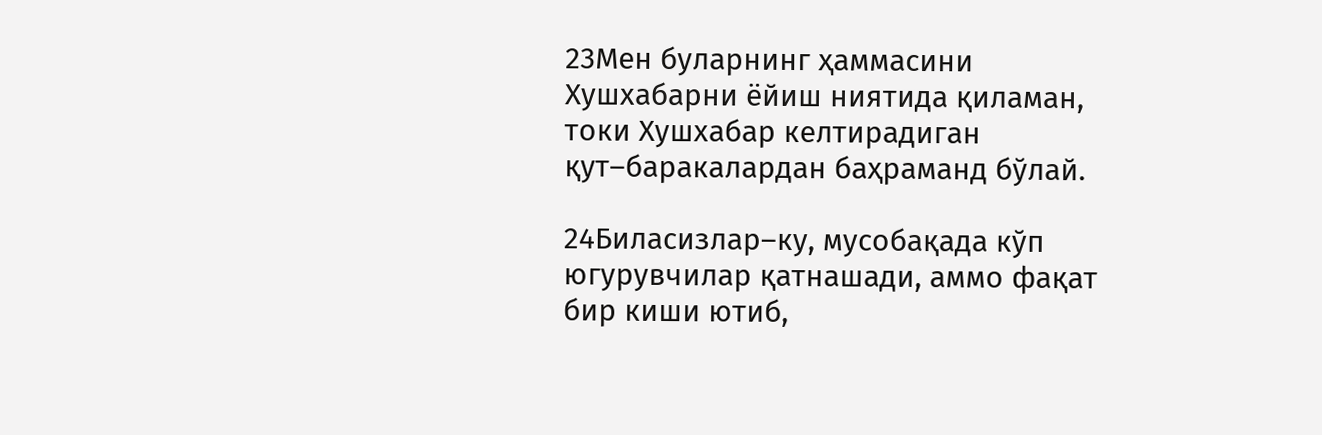23Мен буларнинг ҳаммасини Хушхабарни ёйиш ниятида қиламан, токи Хушхабар келтирадиган қут–баракалардан баҳраманд бўлай.

24Биласизлар–ку, мусобақада кўп югурувчилар қатнашади, аммо фақат бир киши ютиб,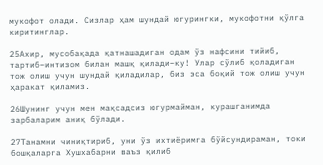мукофот олади. Сизлар ҳам шундай югурингки, мукофотни қўлга киритинглар.

25Ахир, мусобақада қатнашадиган одам ўз нафсини тийиб, тартиб–интизом билан машқ қилади–ку! Улар сўлиб қоладиган тож олиш учун шундай қиладилар, биз эса боқий тож олиш учун ҳаракат қиламиз.

26Шунинг учун мен мақсадсиз югурмайман, курашганимда зарбаларим аниқ бўлади.

27Танамни чиниқтириб, уни ўз ихтиёримга бўйсундираман, токи бошқаларга Хушхабарни ваъз қилиб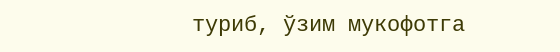туриб, ўзим мукофотга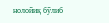нолойиқ бўлиб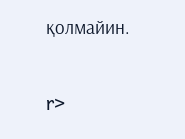қолмайин.

r>